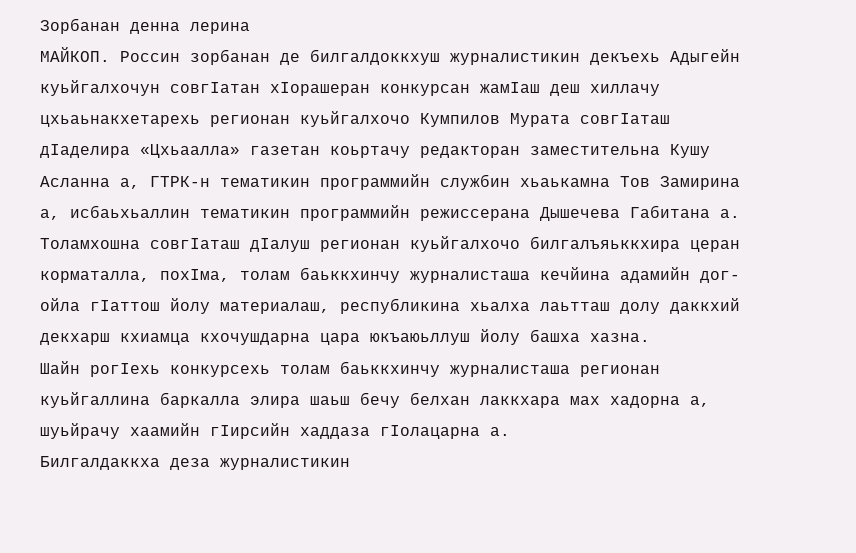Зорбанан денна лерина
МАЙКОП. Россин зорбанан де билгалдоккхуш журналистикин декъехь Адыгейн куьйгалхочун совгIатан хIорашеран конкурсан жамIаш деш хиллачу цхьаьнакхетарехь регионан куьйгалхочо Кумпилов Мурата совгIаташ дIаделира «Цхьаалла» газетан коьртачу редакторан заместительна Кушу Асланна а, ГТРК-н тематикин программийн службин хьаькамна Тов Замирина а, исбаьхьаллин тематикин программийн режиссерана Дышечева Габитана а.
Толамхошна совгIаташ дIалуш регионан куьйгалхочо билгалъяьккхира церан корматалла, похIма, толам баьккхинчу журналисташа кечйина адамийн дог-ойла гIаттош йолу материалаш, республикина хьалха лаьтташ долу даккхий декхарш кхиамца кхочушдарна цара юкъаюьллуш йолу башха хазна.
Шайн рогIехь конкурсехь толам баьккхинчу журналисташа регионан куьйгаллина баркалла элира шаьш бечу белхан лаккхара мах хадорна а, шуьйрачу хаамийн гIирсийн хаддаза гIолацарна а.
Билгалдаккха деза журналистикин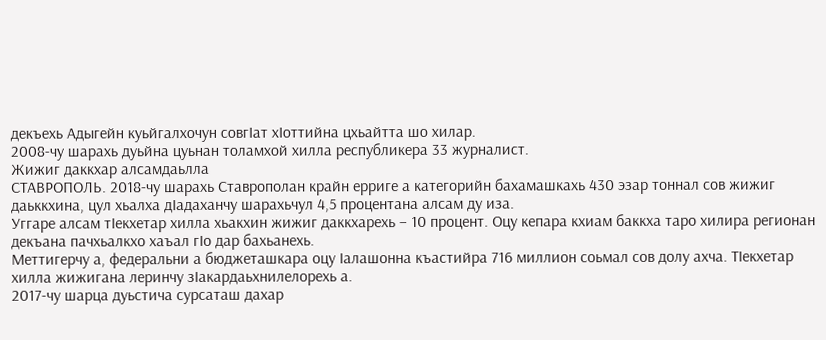декъехь Адыгейн куьйгалхочун совгIат хIоттийна цхьайтта шо хилар.
2008-чу шарахь дуьйна цуьнан толамхой хилла республикера 33 журналист.
Жижиг даккхар алсамдаьлла
СТАВРОПОЛЬ. 2018-чу шарахь Ставрополан крайн ерриге а категорийн бахамашкахь 430 эзар тоннал сов жижиг даьккхина, цул хьалха дIадаханчу шарахьчул 4,5 процентана алсам ду иза.
Уггаре алсам тIекхетар хилла хьакхин жижиг даккхарехь – 10 процент. Оцу кепара кхиам баккха таро хилира регионан декъана пачхьалкхо хаъал гIо дар бахьанехь.
Меттигерчу а, федеральни а бюджеташкара оцу Iалашонна къастийра 716 миллион соьмал сов долу ахча. ТIекхетар хилла жижигана леринчу зIакардаьхнилелорехь а.
2017-чу шарца дуьстича сурсаташ дахар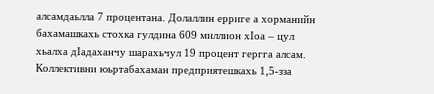алсамдаьлла 7 процентана. Долаллин ерриге а хорманийн бахамашкахь стохка гулдина 609 миллион хIоа – цул хьалха дIадаханчу шарахьчул 19 процент гергга алсам. Коллективни юьртабахаман предприятешкахь 1,5-зза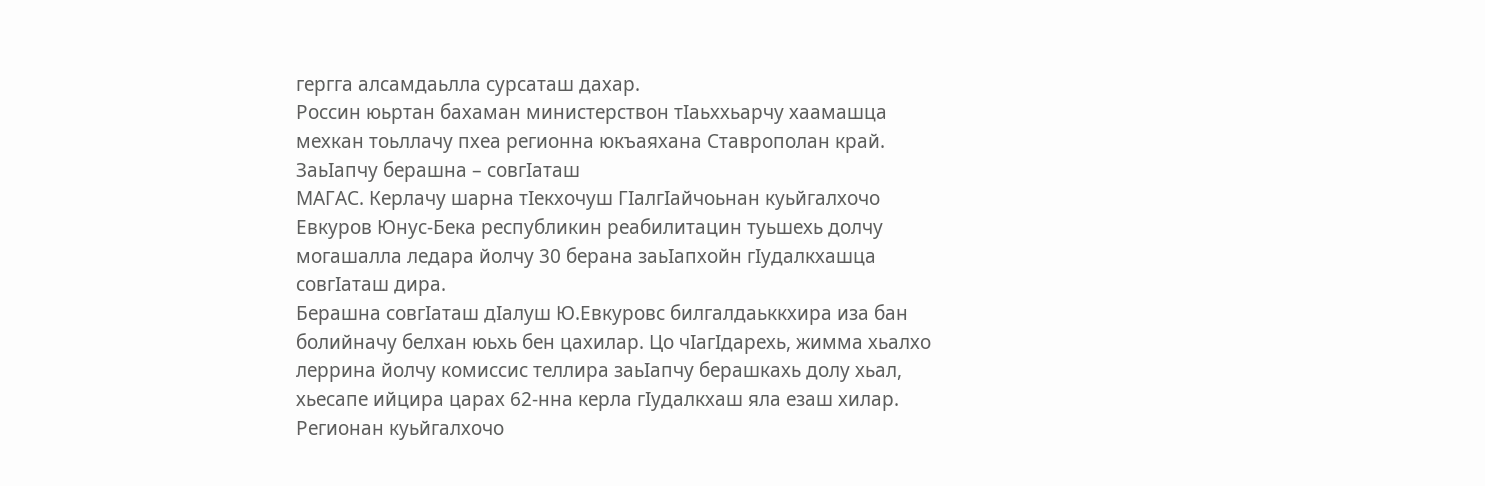гергга алсамдаьлла сурсаташ дахар.
Россин юьртан бахаман министерствон тIаьххьарчу хаамашца мехкан тоьллачу пхеа регионна юкъаяхана Ставрополан край.
ЗаьIапчу берашна – совгIаташ
МАГАС. Керлачу шарна тIекхочуш ГIалгIайчоьнан куьйгалхочо Евкуров Юнус-Бека республикин реабилитацин туьшехь долчу могашалла ледара йолчу 30 берана заьIапхойн гIудалкхашца совгIаташ дира.
Берашна совгIаташ дIалуш Ю.Евкуровс билгалдаьккхира иза бан болийначу белхан юьхь бен цахилар. Цо чIагIдарехь, жимма хьалхо леррина йолчу комиссис теллира заьIапчу берашкахь долу хьал, хьесапе ийцира царах 62-нна керла гIудалкхаш яла езаш хилар.
Регионан куьйгалхочо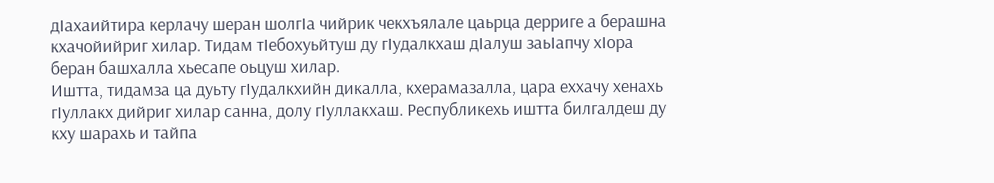дIахаийтира керлачу шеран шолгIа чийрик чекхъялале цаьрца дерриге а берашна кхачойийриг хилар. Тидам тIебохуьйтуш ду гIудалкхаш дIалуш заьIапчу хIора беран башхалла хьесапе оьцуш хилар.
Иштта, тидамза ца дуьту гIудалкхийн дикалла, кхерамазалла, цара еххачу хенахь гIуллакх дийриг хилар санна, долу гIуллакхаш. Республикехь иштта билгалдеш ду кху шарахь и тайпа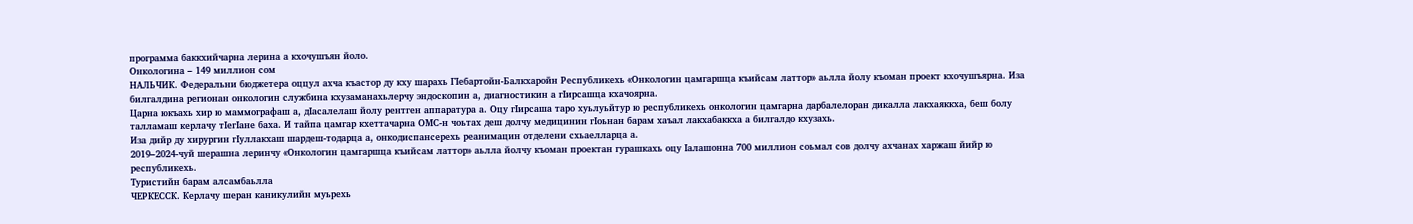программа баккхийчарна лерина а кхочушъян йоло.
Онкологина – 149 миллион сом
НАЛЬЧИК. Федеральни бюджетера оццул ахча къастор ду кху шарахь ГIебартойн-Балкхаройн Республикехь «Онкологин цамгаршца къийсам латтор» аьлла йолу къоман проект кхочушъярна. Иза билгалдина регионан онкологин службина кхузаманахьлерчу эндоскопин а, диагностикин а гIирсашца кхачоярна.
Царна юкъахь хир ю маммографаш а, дIасалелаш йолу рентген аппаратура а. Оцу гIирсаша таро хуьлуьйтур ю республикехь онкологин цамгарна дарбалелоран дикалла лакхаяккха, беш болу талламаш керлачу тIегIане баха. И тайпа цамгар кхеттачарна ОМС-н чоьтах деш долчу медицинин гIоьнан барам хаъал лакхабаккха а билгалдо кхузахь.
Иза дийр ду хирургин гIуллакхаш шардеш-тодарца а, онкодиспансерехь реанимацин отделени схьаелларца а.
2019–2024-чуй шерашна леринчу «Онкологин цамгаршца къийсам латтор» аьлла йолчу къоман проектан гурашкахь оцу Iалашонна 700 миллион соьмал сов долчу ахчанах харжаш йийр ю республикехь.
Туристийн барам алсамбаьлла
ЧЕРКЕССК. Керлачу шеран каникулийн муьрехь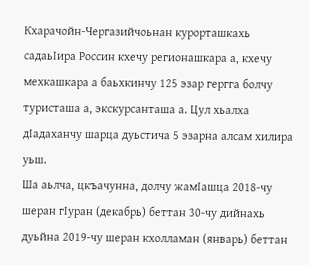Кхарачойн-Чергазийчоьнан курорташкахь садаьIира Россин кхечу регионашкара а, кхечу мехкашкара а баьхкинчу 125 эзар гергга болчу туристаша а, экскурсанташа а. Цул хьалха дIадаханчу шарца дуьстича 5 эзарна алсам хилира уьш.
Ша аьлча, цкъачунна, долчу жамIашца 2018-чу шеран гIуран (декабрь) беттан 30-чу дийнахь дуьйна 2019-чу шеран кхолламан (январь) беттан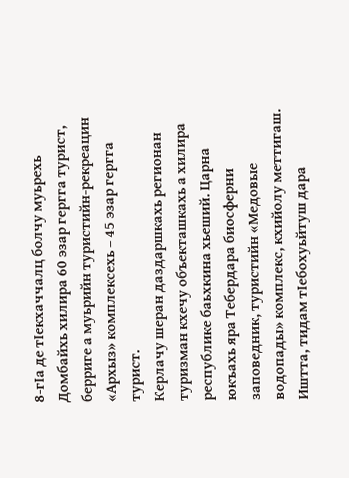8-гIа де тIекхаччалц болчу муьрехь Домбайхь хилира 60 эзар гергга турист, берриге а муьрийн туристийн-рекреацин «Архыз» комплексехь – 45 эзар гергга турист.
Керлачу шеран даздаршкахь регионан туризман кхечу объекташкахь а хилира республике баьхкина хьеший. Царна юкъахь яра Тебердара биосферни заповедник, туристийн «Медовые водопады» комплекс, кхийолу меттигаш.
Иштта, тидам тIебохуьйтуш дара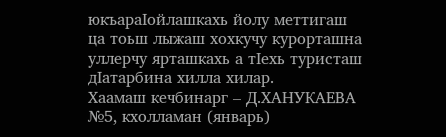юкъараIойлашкахь йолу меттигаш ца тоьш лыжаш хохкучу курорташна уллерчу ярташкахь а тIехь туристаш дIатарбина хилла хилар.
Хаамаш кечбинарг – Д.ХАНУКАЕВА
№5, кхолламан (январь)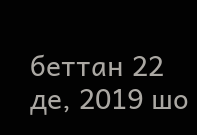беттан 22 де, 2019 шо